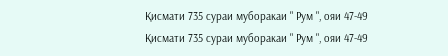Қисмати 735 сураи муборакаи " Рум ", ояи 47-49
Қисмати 735 сураи муборакаи " Рум ", ояи 47-49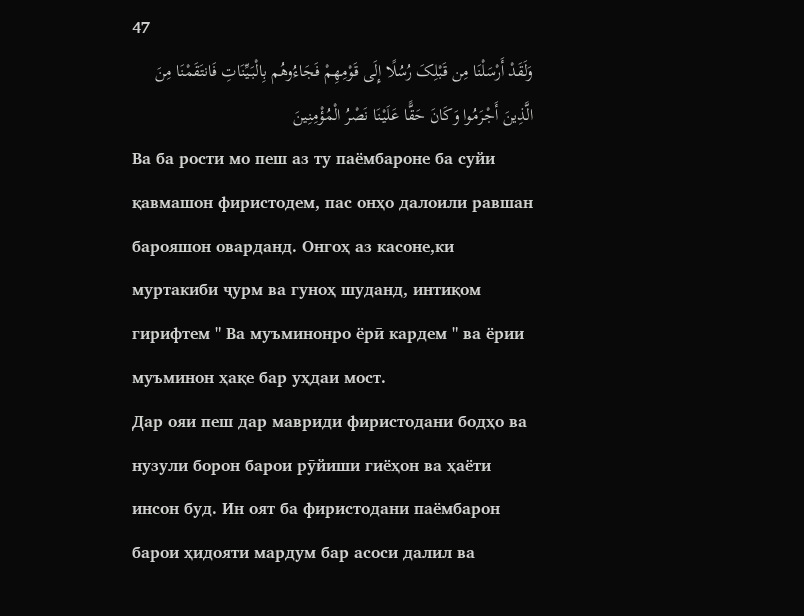47
وَلَقَدْ أَرْسَلْنَا مِن قَبْلِکَ رُسُلًا إِلَى قَوْمِهِمْ فَجَاءُوهُم بِالْبَیِّنَاتِ فَانتَقَمْنَا مِنَ الَّذِینَ أَجْرَمُوا وَکَانَ حَقًّا عَلَیْنَا نَصْرُ الْمُؤْمِنِینَ
Ва ба рости мо пеш аз ту паёмбароне ба суйи қавмашон фиристодем, пас онҳо далоили равшан барояшон оварданд. Онгоҳ аз касоне,ки муртакиби ҷурм ва гуноҳ шуданд, интиқом гирифтем " Ва муъминонро ёрӣ кардем " ва ёрии муъминон ҳақе бар уҳдаи мост.
Дар ояи пеш дар мавриди фиристодани бодҳо ва нузули борон барои рӯйиши гиёҳон ва ҳаёти инсон буд. Ин оят ба фиристодани паёмбарон барои ҳидояти мардум бар асоси далил ва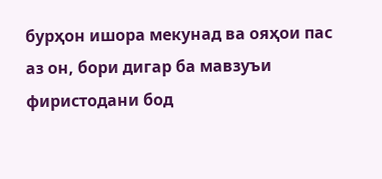бурҳон ишора мекунад ва ояҳои пас аз он, бори дигар ба мавзуъи фиристодани бод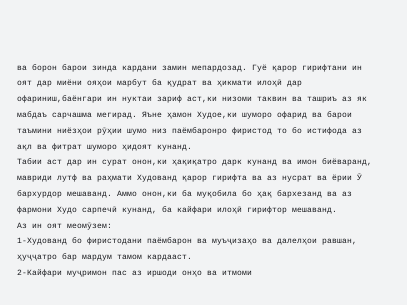ва борон барои зинда кардани замин мепардозад. Гуё қарор гирифтани ин оят дар миёни ояҳои марбут ба қудрат ва ҳикмати илоҳӣ дар офариниш,баёнгари ин нуктаи зариф аст,ки низоми таквин ва ташриъ аз як мабдаъ сарчашма мегирад. Яъне ҳамон Худое,ки шуморо офарид ва барои таъмини ниёзҳои рӯҳии шумо низ паёмбаронро фиристод то бо истифода аз ақл ва фитрат шуморо ҳидоят кунанд.
Табии аст дар ин сурат онон,ки ҳақиқатро дарк кунанд ва имон биёваранд, мавриди лутф ва раҳмати Худованд қарор гирифта ва аз нусрат ва ёрии Ӯ бархурдор мешаванд. Аммо онон,ки ба муқобила бо ҳақ бархезанд ва аз фармони Худо сарпечӣ кунанд, ба кайфари илоҳӣ гирифтор мешаванд.
Аз ин оят меомӯзем:
1-Худованд бо фиристодани паёмбарон ва муъҷизаҳо ва далелҳои равшан, ҳуҷҷатро бар мардум тамом кардааст.
2-Кайфари муҷримон пас аз иршоди онҳо ва итмоми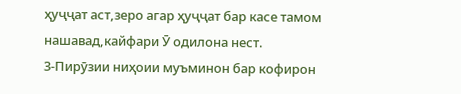ҳуҷҷат аст,зеро агар ҳуҷҷат бар касе тамом нашавад,кайфари Ӯ одилона нест.
3-Пирӯзии ниҳоии муъминон бар кофирон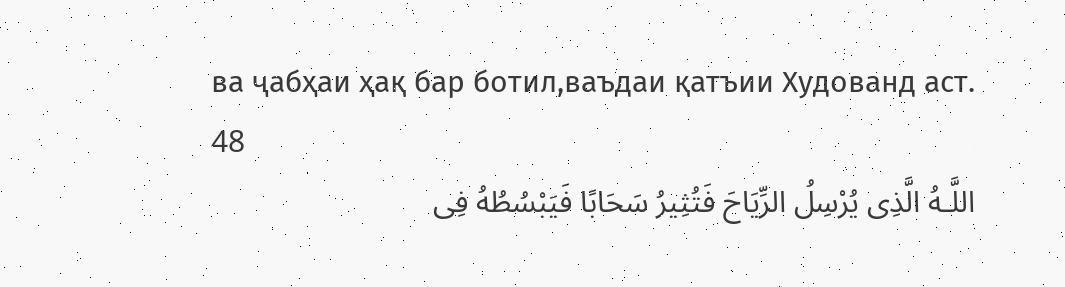ва ҷабҳаи ҳақ бар ботил,ваъдаи қатъии Худованд аст.
48
اللَّـهُ الَّذِی یُرْسِلُ الرِّیَاحَ فَتُثِیرُ سَحَابًا فَیَبْسُطُهُ فِی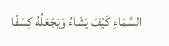السَّمَاءِ کَیْفَ یَشَاءُ وَیَجْعَلُهُ کِسَفًا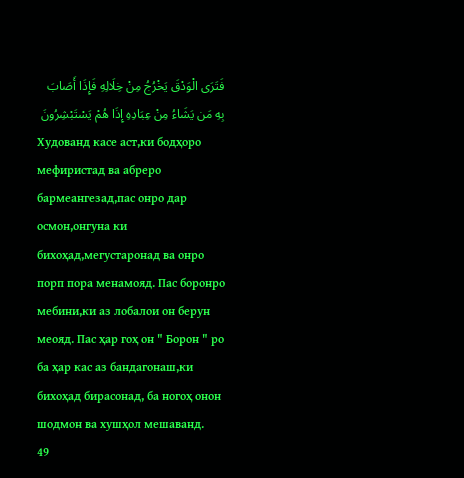فَتَرَى الْوَدْقَ یَخْرُجُ مِنْ خِلَالِهِ فَإِذَا أَصَابَ بِهِ مَن یَشَاءُ مِنْ عِبَادِهِ إِذَا هُمْ یَسْتَبْشِرُونَ
Худованд касе аст,ки бодҳоро мефиристад ва абреро бармеангезад,пас онро дар осмон,онгуна ки бихоҳад,мегустаронад ва онро порп пора менамояд. Пас боронро мебини,ки аз лобалои он берун меояд. Пас ҳар гоҳ он " Борон " ро ба ҳар кас аз бандагонаш,ки бихоҳад бирасонад, ба ногоҳ онон шодмон ва хушҳол мешаванд.
49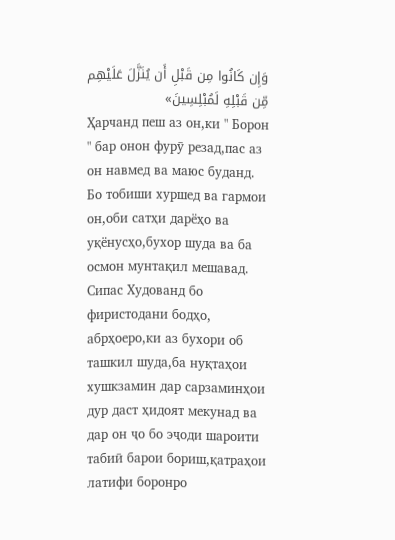وَإِن کَانُوا مِن قَبْلِ أَن یُنَزَّلَ عَلَیْهِم مِّن قَبْلِهِ لَمُبْلِسِینَ»
Ҳарчанд пеш аз он,ки " Борон " бар онон фурӯ резад,пас аз он навмед ва маюс буданд.
Бо тобиши хуршед ва гармои он,оби сатҳи дарёҳо ва уқёнусҳо,бухор шуда ва ба осмон мунтақил мешавад. Сипас Худованд бо фиристодани бодҳо, абрҳоеро,ки аз бухори об ташкил шуда,ба нуқтаҳои хушкзамин дар сарзаминҳои дур даст ҳидоят мекунад ва дар он ҷо бо эҷоди шароити табиӣ барои бориш,қатраҳои латифи боронро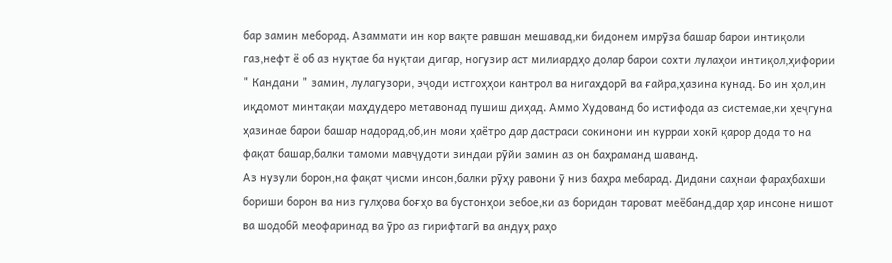бар замин меборад. Азаммати ин кор вақте равшан мешавад,ки бидонем имрӯза башар барои интиқоли газ,нефт ё об аз нуқтае ба нуқтаи дигар, ногузир аст милиардҳо долар барои сохти лулаҳои интиқол,ҳифории " Кандани " замин, лулагузори, эҷоди истгоҳҳои кантрол ва нигаҳдорӣ ва ғайра,ҳазина кунад. Бо ин ҳол,ин иқдомот минтақаи маҳдудеро метавонад пушиш диҳад. Аммо Худованд бо истифода аз системае,ки ҳеҷгуна ҳазинае барои башар надорад,об,ин мояи ҳаётро дар дастраси сокинони ин курраи хокӣ қарор дода то на фақат башар,балки тамоми мавҷудоти зиндаи рӯйи замин аз он баҳраманд шаванд.
Аз нузули борон,на фақат ҷисми инсон,балки рӯҳу равони ӯ низ баҳра мебарад. Дидани саҳнаи фараҳбахши бориши борон ва низ гулҳова боғҳо ва бустонҳои зебое,ки аз боридан тароват меёбанд,дар ҳар инсоне нишот ва шодобӣ меофаринад ва ӯро аз гирифтагӣ ва андуҳ раҳо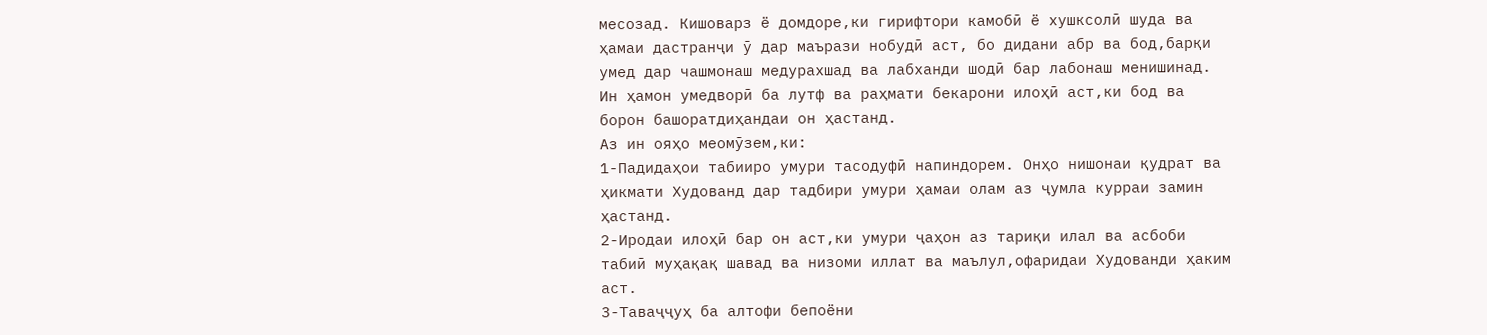месозад. Кишоварз ё домдоре,ки гирифтори камобӣ ё хушксолӣ шуда ва ҳамаи дастранҷи ӯ дар маърази нобудӣ аст, бо дидани абр ва бод,барқи умед дар чашмонаш медурахшад ва лабханди шодӣ бар лабонаш менишинад. Ин ҳамон умедворӣ ба лутф ва раҳмати бекарони илоҳӣ аст,ки бод ва борон башоратдиҳандаи он ҳастанд.
Аз ин ояҳо меомӯзем,ки:
1-Падидаҳои табииро умури тасодуфӣ напиндорем. Онҳо нишонаи қудрат ва ҳикмати Худованд дар тадбири умури ҳамаи олам аз ҷумла курраи замин ҳастанд.
2-Иродаи илоҳӣ бар он аст,ки умури ҷаҳон аз тариқи илал ва асбоби табиӣ муҳақақ шавад ва низоми иллат ва маълул,офаридаи Худованди ҳаким аст.
3-Таваҷҷуҳ ба алтофи бепоёни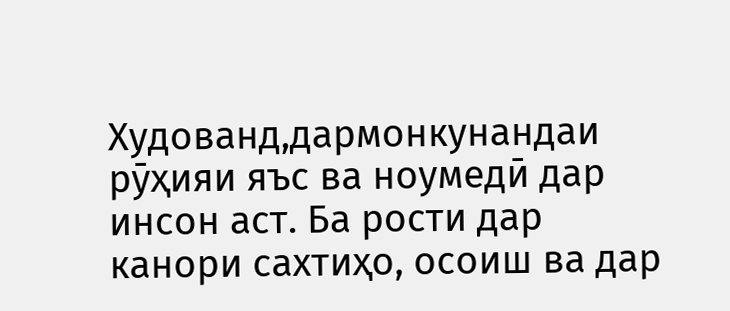Худованд,дармонкунандаи рӯҳияи яъс ва ноумедӣ дар инсон аст. Ба рости дар канори сахтиҳо, осоиш ва дар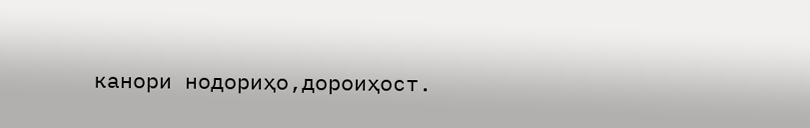канори нодориҳо,дороиҳост.